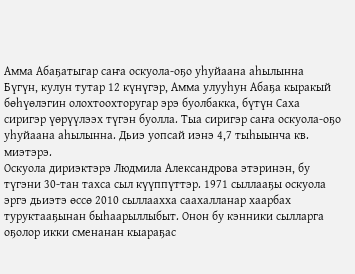Амма Абаҕатыгар саҥа оскуола-оҕо уһуйаана аһылынна
Бүгүн, кулун тутар 12 күнүгэр, Амма улууһун Абаҕа кыракый бөһүөлэгин олохтоохторугар эрэ буолбакка, бүтүн Саха сиригэр үөрүүлээх түгэн буолла. Тыа сиригэр саҥа оскуола-оҕо уһуйаана аһылынна. Дьиэ уопсай иэнэ 4,7 тыһыынча кв. миэтэрэ.
Оскуола дириэктэрэ Людмила Александрова этэринэн, бу түгэни 30-тан тахса сыл күүппүттэр. 1971 сыллааҕы оскуола эргэ дьиэтэ өссө 2010 сыллаахха саахалланар хаарбах туруктааҕынан быһаарыллыбыт. Онон бу кэнники сылларга оҕолор икки сменанан кыараҕас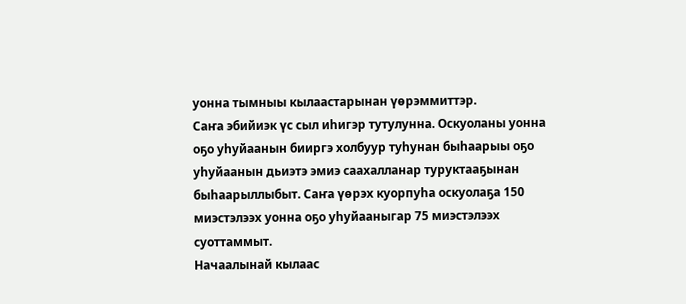уонна тымныы кылаастарынан үөрэммиттэр.
Саҥа эбийиэк үс сыл иһигэр тутулунна. Оскуоланы уонна оҕо уһуйаанын бииргэ холбуур туһунан быһаарыы оҕо уһуйаанын дьиэтэ эмиэ саахалланар туруктааҕынан быһаарыллыбыт. Саҥа үөрэх куорпуһа оскуолаҕа 150 миэстэлээх уонна оҕо уһуйааныгар 75 миэстэлээх суоттаммыт.
Начаалынай кылаас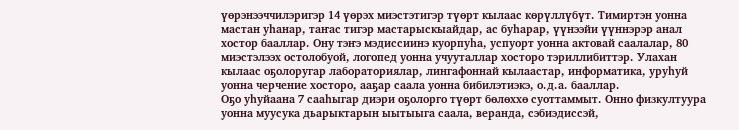үөрэнээччилэригэр 14 үөрэх миэстэтигэр түөрт кылаас көрүллүбүт. Тимиртэн уонна мастан уһанар, таҥас тигэр мастарыскыайдар, ас буһарар, үүнээйи үүннэрэр анал хостор бааллар. Ону тэҥэ мэдиссиинэ куорпуһа, успуорт уонна актовай саалалар, 80 миэстэлээх остолобуой, логопед уонна учууталлар хосторо тэриллибиттэр. Улахан кылаас оҕолоругар лабораториялар, лингафоннай кылаастар, информатика, уруһуй уонна черчение хосторо, ааҕар саала уонна бибилэтиэкэ, о.д.а. бааллар.
Оҕо уһуйаана 7 сааһыгар диэри оҕолорго түөрт бөлөххө суоттаммыт. Онно физкултуура уонна муусука дьарыктарын ыытыыга саала, веранда, сэбиэдиссэй,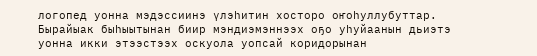логопед уонна мэдэссиинэ үлэһитин хосторо оҥоһуллубуттар. Бырайыак быһыытынан биир мэндиэмэннээх оҕо уһуйаанын дьиэтэ уонна икки этээстээх оскуола уопсай коридорынан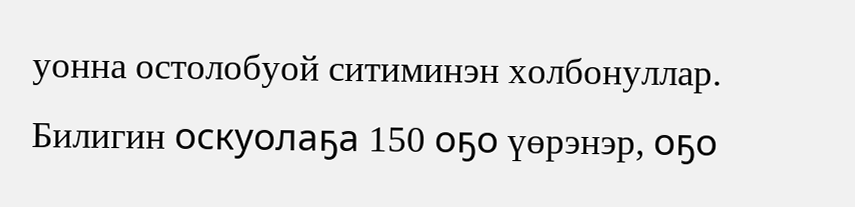уонна остолобуой ситиминэн холбонуллар.
Билигин оскуолаҕа 150 оҕо үөрэнэр, оҕо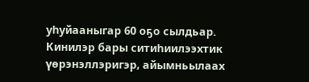уһуйааныгар 60 оҕо сылдьар. Кинилэр бары ситиһиилээхтик үөрэнэллэригэр, айымньылаах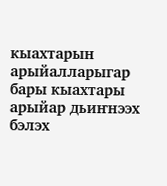кыахтарын арыйалларыгар бары кыахтары арыйар дьиҥнээх бэлэх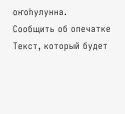оҥоһулунна.
Сообщить об опечатке
Текст, который будет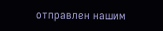отправлен нашим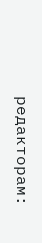редакторам: